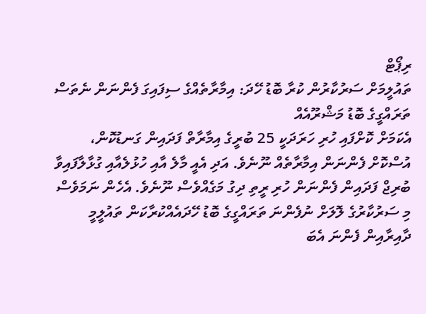ރިޕޯޓް
ތައުލީމަށް ސަރުކާރުން ކުރާ ބޮޑު ހޭދަ: އިމާރާތެއްގެ ސިފައިގަ ފެންނަން ނެތަސް ތަރައްގީގެ ބޮޑު މަޝްރޫއެއް
އެކަމަށް ކޮށްފައި ހުރި ހަރަދަކީ 25 ބުރީގެ އިމާރާތް ފަދައިން ގަނޑުކޮން، އުސްކޮށް ފެންނަން އިމާރާތެއް ނޫނެވެ. އަދި އެއީ މާލެ އާއި ހުޅުލެއާއި ގުޅާލާފައިވާ ބުރިޖް ފަދައިން ފެންނަން ހުރި ރީތި ދިގު މަގެއްވެސް ނޫނެވެ. އެހެން ނަމަވެސް މި ސަރުކާރުގެ ލޮލަށް ނުފެންނަ ތަރައްގީގެ ބޮޑު ހޭދައެއްކުރާކަން ތައުލީމީ ދާއިރާއިން ފެންނަ އެބަ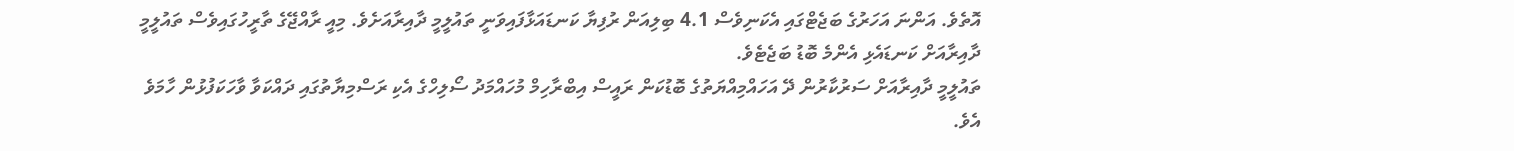އޮތެވެ. އަންނަ އަހަރުގެ ބަޖެޓްގައި އެކަނިވެސް 4.1 ބިލިއަން ރުފިޔާ ކަނޑައަޅާފައިވަނީ ތައުލީމީ ދާއިރާއަށެވެ. މިއީ ރާއްޖޭގެ ތާރީހުގައިވެސް ތައުލީމީ ދާއިރާއަށް ކަނޑައެޅި އެންމެ ބޮޑު ބަޖެޓެވެ.
ތައުލީމީ ދާއިރާއަށް ސަރުކާރުން ދޭ އަހައްމިއްޔަތުގެ ބޮޑުކަން ރައީސް އިބްރާހިމް މުހައްމަދު ސޯލިހްގެ އެކި ރަސްމިޔާތުގައި ދައްކަވާ ވާހަކަފުޅުން ހާމަވެ އެވެ.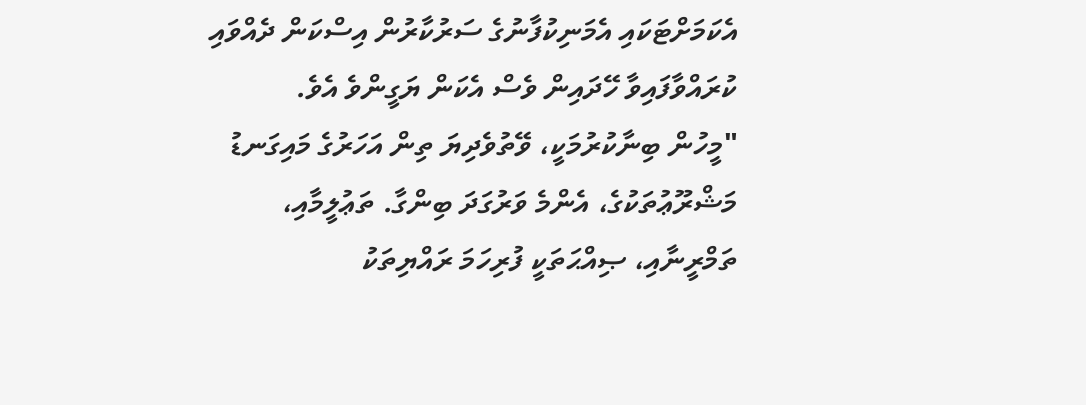އެކަމަށްޓަކައި އެމަނިކުފާނުގެ ސަރުކާރުން އިސްކަން ދެއްވައި ކުރައްވާފައިވާ ހޭދައިން ވެސް އެކަން ޔަގީންވެ އެވެ.
"މީހުން ބިނާކުރުމަކީ، ވޭތުވެދިޔަ ތިން އަހަރުގެ މައިގަނޑު މަޝްރޫޢުތަކުގެ، އެންމެ ވަރުގަދަ ބިންގާ. ތަޢުލީމާއި، ތަމްރީނާއި، ޞިއްޙަތަކީ ފުރިހަމަ ރައްޔިތަކު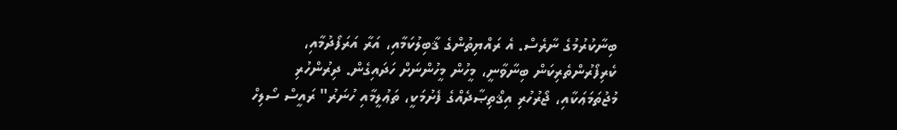ބިނާކުރުމުގެ ނާރެސް. އެ ރައްޔިތުންގެ ޤާބިލުކަމާއި، އަރާ އަރަފޯދުމާއި، ކެރިފޯރުންތެރިކަން ބިނާވާނީ، މީހުން މީހުންނަށް ހަދައިގެން. ދިރުންހުރި މުޖުތަމަޢަކާއި، ޖޯރުހުރި އިޤްތިޞާދެއްގެ ފެށުމަކީ، ތަޢުލީމާއި ހުނަރު" ރައީސް ސޯލިހް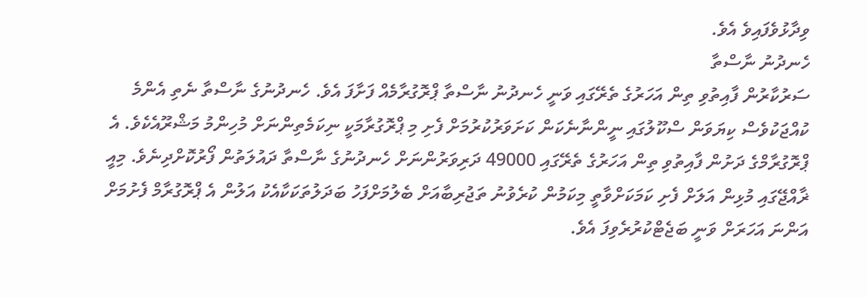ވިދާޅުވެފައިވެ އެވެ.
ހެނދުނު ނާސްތާ
ސަރުކާރުން ފާއިތުވި ތިން އަހަރުގެ ތެރޭގައި ވަނީ ހެނދުނު ނާސްތާ ޕްރޮގުރާމެއް ފަށާފަ އެވެ. ހެނދުނުގެ ނާސްތާ ނެތި އެންމެ ކުއްޖަކުވެސް ކިޔަވަން ސްކޫލުގައި ނީންނާނެކަން ކަށަވަރުކުރުމަށް ފެށި މި ޕްރޮގުރާމަކީ ނިކަމެތިންނަށް މުހިންމު މަޝްރޫއެކެވެ. އެ ޕްރޮގުރާމްގެ ދަށުން ފާއިތުވި ތިން އަހަރުގެ ތެރޭގައި 49000 ދަރިވަރުންނަށް ހެނދުނުގެ ނާސްތާ ދައުލަތުން ފޯރުކޮށްދިނެވެ. މިއީ ޜާއްޖޭގައި މުޅިން އަލަށް ފެށި ކަމަކަށްވާތީ މިކަމުން ކުރެވުނު ތަޖުރިބާއަށް ބެލުމަށްފަހު ބަދަލުތަކަކާއެކު އަލުން އެ ޕްރޮގުރާމް ފެށުމަށް އަންނަ އަހަރަށް ވަނީ ބަޖެޓްކުރުރެވިފަ އެވެ.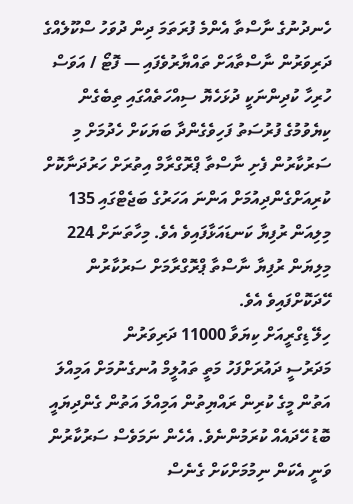ހެނދުނުގެ ނާސްތާ އެންމެ ފުރަތަމަ ދިން ދުވަހު ސްކޫލެއްގެ ދަރިވަރުން ނާސްތާއަށް ތައްޔާރުވެފައި — ފޮޓޯ / އަވަސް
ހުރިހާ ކުދިންނަކީ ދުޅަހެޔޮ ސިއްހަތެއްގައި ތިބެގެން ކިޔެވުމުގެ ފުރުސަތު ފަހިވެގެންދާ ބަޔަކަށް ހެދުމަށް މި ސަރުކާރުން ފެށި ނާސްތާ ޕްރޮގްރާމް އިތުރަށް ހަރުދަނާކޮށް ކުރިއަށްގެންދިއުމަށް އަންނަ އަހަރުގެ ބަޖެޓްގައި 135 މިލިއަން ރުފިޔާ ކަނޑައަޅާފައިވެ އެވެ. މިހާތަނަށް 224 މިލިޔަން ރުފިޔާ ނާސްތާ ޕްރޮގްރާމަށް ސަރުކާރުން ހޭދަކޮށްފައިވެ އެވެ.
ހިލޭ ޑިގްރީއަށް ކިޔަވާ 11000 ދަރިވަރުން
މަދަރުސީ ދައުރަށްފަހު މަތީ ތައުލީމް އުނގެނުމަށް އަމިއްލަ އަތުން މީގެ ކުރިން ރައްޔިތުން އަމިއްލަ އަތުން ގެންދިޔައީ ބޮޑު ހޭދައެއް ކުރަމުންނެވެ. އެހެން ނަމަވެސް ސަރުކާރުން ވަނީ އެކަން ނިމުމަށްކަށް ގެނެސް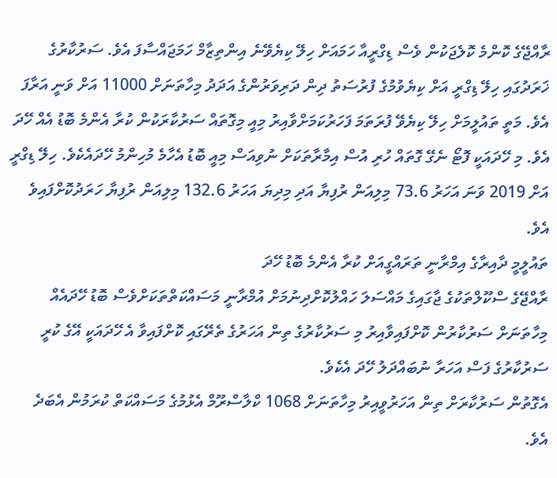ރާއްޖޭގެ ކޮންމެ ކޮލެޖަކުން ވެސް ޑިގްރީއާ ހަމައަށް ހިލޭ ކިޔެވޭނެ އިންތިޒާމް ހަމަޖައްސާފަ އެވެ. ސަރުކާރުގެ ޚަރަދުގައި ހިލޭ ޑިގްރީ އަށް ކިޔެވުމުގެ ފުރުސަތު ދިން ދަރިވަރުންގެ އަދަދު މިހާތަނަށް 11000 އަށް ވަނީ އަރާފަ އެވެ. މަތީ ތައުލީމަށް ހިލޭ ކިޔެވޭ ފުރަތަމަ ފަހަރުކަމަށްވާއިރު މިއީ މިގޮތައް ސަރުކާރަކުން ކުރާ އެންމެ ބޮޑު އެއް ހޭދަ އެވެ. މި ހޭދައަކީ ފޮޓޯ ނެގޭ ގޮތައް ހުރި އުސް އިމާރާތަކަށް ނުވިއަސް މިއީ ބޮޑު އެހާމެ މުހިންމު ހޭދައެކެވެ. ހިލޭ ޑިގްރީ އަށް 2019 ވަނަ އަހަރު 73.6 މިލިއަން ރުފިޔާ އަދި މިދިޔަ އަހަރު 132.6 މިލިއަން ރުފިޔާ ހަރަދުކޮށްފައިވެ އެވެ.
ތައުލީމީ ދާއިރާގެ އިމްރާނީ ތަރައްގީއަށް ކުރާ އެންމެ ބޮޑު ހޭދަ
ރާއްޖޭގެ ސްކޫލްތަކުގެ ޖާގައިގެ މައްސަލަ ހައްލުކޮށްދިނުމަށް އުމްރާނީ މަސައްކަތްތަކަށްވެސް ބޮޑު ހޭދައެއް މިހާތަނަށް ސަރުކާރުން ކޮށްފައިވާއިރު މި ސަރުކާރުގެ ތިން އަހަރުގެ ތެރޭގައި ކޮށްފައިވާ އެ ހޭދައަކީ އޭގެ ކުރީ ސަރުކާރުގެ ފަސް އަހަރާ ނުބައްދަލު ހޭދަ އެކެވެ.
އެގޮތުން ސަރުކާރަށް ތިން އަހަރުވީއިރު މިހާތަނަށް 1068 ކްލާސްރޫމް އެޅުމުގެ މަސައްކަތް ކުރަމުން އެބަދެ އެވެ.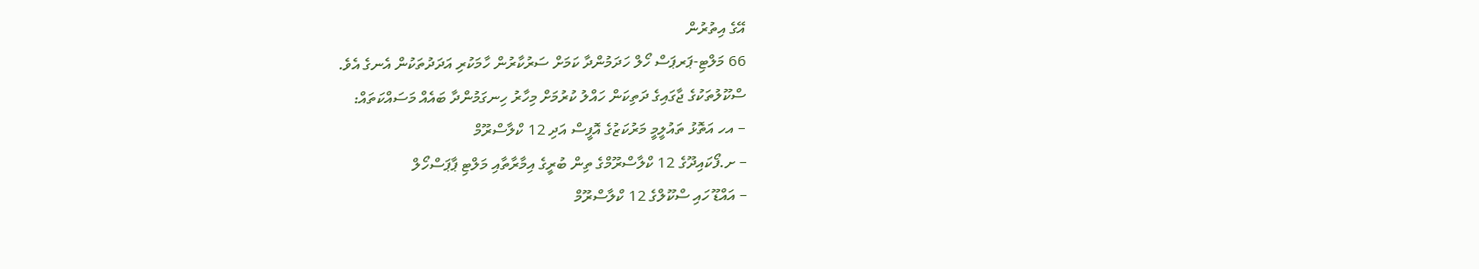އޭގެ އިތުރުން
66 މަލްޓި-ޕަރޕަސް ހޯލް ހަދަމުންދާ ކަމަށް ސަރުކާރުން ހާމަކުރި އަދަދުތަކުން އެނގެ އެވެ.
ސްކޫލުތަކުގެ ޖާގައިގެ ދަތިކަން ހައްލު ކުރުމަށް މިހާރު ހިނގަމުންދާ ބައެއް މަސައްކަތައް:
– އހ އަތޮޅު ތައުލީމީ މަރުކަޒުގެ އޮފީސް އަދި 12 ކްލާސްރޫމް
– ށ.ފޯކައިދޫގެ 12 ކްލާސްރޫމްގެ ތިން ބުރީގެ އިމާރާތާއި މަލްޓި ޕާޕަސްހޯލް
– އައްޑޫ ހައި ސްކޫލްގެ 12 ކްލާސްރޫމް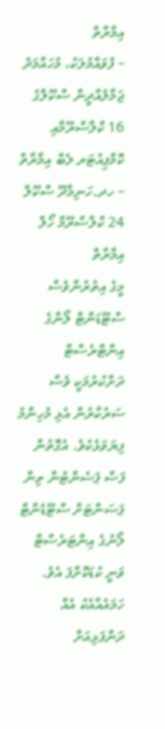އިމާރާތް
– ފުވައްމުލަކު، މުހައްމަދު ޖަމާލުއްދީން ސްކޫލްގެ 16 ކްލާސްރޫމާއި ކޮމްޕިއުޓަރ ލެބް އިމާރާތް
– ހދ.ހަނިމާދޫ ސްކޫލް 24 ކްލާސްރޫމް ހޯލް އިމާރާތް
މީގެ އިތުރުންވެސް ސްޓޫޑަންޓް ލޯންގެ އިންޓްރެސްޓް ދަށްކުރުމަކީ ވެސް ސަރުކާރުން އެޅި މުހިންމު ފިޔަވަޅެކެވެ. އެގޮތުން
ފަސް ޕަސެންޓުން ތިން ޕަސަންޓަށް ސްޓޫޑެންޓް ލޯނުގެ އިންޓަރެސްޓް ވަނީ ކުޑަކޮށްފަ އެވެ. ހަމައެއާއެކު އެއް ދަންފަޅިއަށް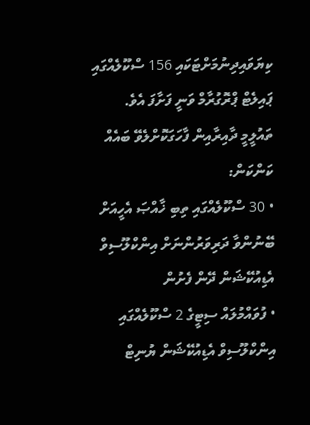ކިޔަވައިދިނުމަށްޓަކައި 156 ސްކޫލެއްގައި ޕައިލެޓް ޕްރޮގުރާމް ވަނީ ފަށާފަ އެވެ.
ތައުލީމީ ދާއިރާއިން ފާހަގަކޮށްލެވޭ ބައެއް ކަންކަން:
• 30 ސްކޫލެއްގައި ތިބި ޚާއްޞަ އެހީއަށް ބޭނުންވާ ދަރިވަރުންނަށް އިންކްލޫސިވް އެޑިއުކޭޝަން ދޭން ފެށުން
• ފުވައްމުލައް ސިޓީގެ 2 ސްކޫލެއްގައި އިންކްލޫސިވް އެޑިއުކޭޝަން ޔުނިޓް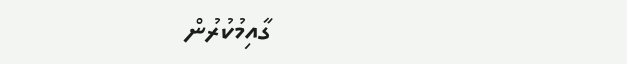ގާއިމުކުރުން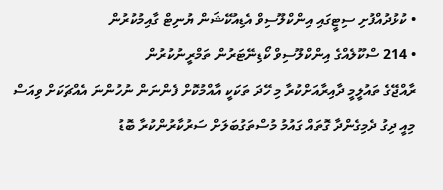• ކުޅުދުއްފުށި ސިޓީގައި އިންކްލޫސިވް އެޑިއުކޭޝަން ޔުނިޓް ގާއިމުކުރުން
• 214 ސްކޫލެއްގެ އިންކްލޫސިވް ކޯޑިނޭޓަރުން ތަމްރީނުކުރުން
ރާއްޖޭގެ ތައުލީމީ ދާއިރާއަށްކުރާ މި ހޭދަ ތަކަކީ އާއްމުކޮށް ފެންނަން ނުހުންނަ އެއްޗަކަށް ވިއަސް މިއީ ދިގު ދެމިގެންދާ ގޮތައް ގައުމު މުސްތަގުބަލަށް ސަރުކާރުންކުރާ ބޮޑު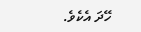ހޭދަ އެކެވެ.